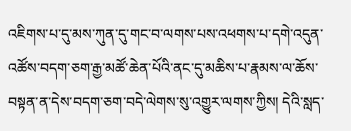འཇིགས་པ་དུ་མས་ཀུན་དུ་གང་བ་ལགས་པས་འཕགས་པ་དགེ་འདུན་འཚོས་བདག་ཅག་རྒྱ་མཚོ་ཆེན་པོའི་ནང་དུ་མཆིས་པ་རྣམས་ལ་ཆོས་བསྟན་ན་དེས་བདག་ཅག་བདེ་ལེགས་སུ་འགྱུར་ལགས་ཀྱིས། དེའི་སླད་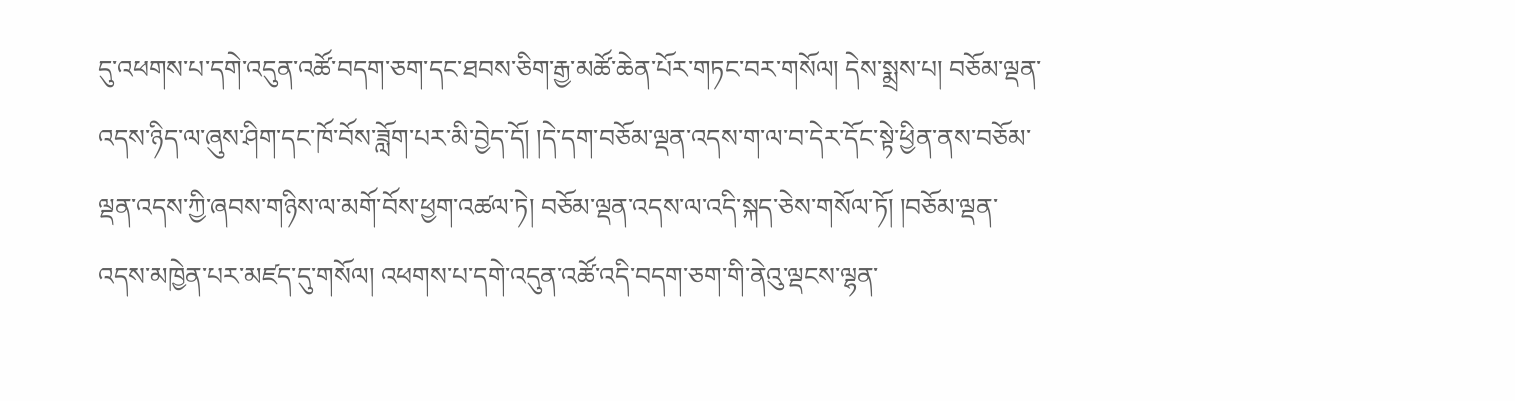དུ་འཕགས་པ་དགེ་འདུན་འཚོ་བདག་ཅག་དང་ཐབས་ཅིག་རྒྱ་མཚོ་ཆེན་པོར་གཏང་བར་གསོལ། དེས་སྨྲས་པ། བཅོམ་ལྡན་འདས་ཉིད་ལ་ཞུས་ཤིག་དང་ཁོ་བོས་ཟློག་པར་མི་བྱེད་དོ། །དེ་དག་བཅོམ་ལྡན་འདས་ག་ལ་བ་དེར་དོང་སྟེ་ཕྱིན་ནས་བཅོམ་ལྡན་འདས་ཀྱི་ཞབས་གཉིས་ལ་མགོ་བོས་ཕྱག་འཚལ་ཏེ། བཅོམ་ལྡན་འདས་ལ་འདི་སྐད་ཅེས་གསོལ་ཏོ། །བཅོམ་ལྡན་འདས་མཁྱེན་པར་མཛད་དུ་གསོལ། འཕགས་པ་དགེ་འདུན་འཚོ་འདི་བདག་ཅག་གི་ནེའུ་ལྡངས་ལྷན་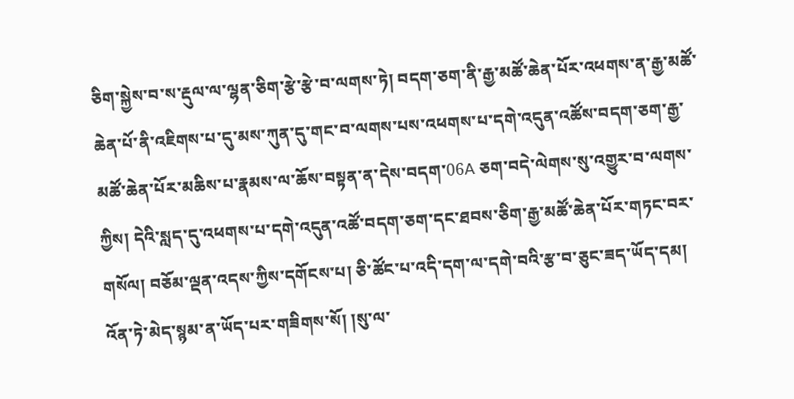ཅིག་སྐྱེས་བ་ས་རྡུལ་ལ་ལྷན་ཅིག་རྩེ་རྩེ་བ་ལགས་ཏེ། བདག་ཅག་ནི་རྒྱ་མཚོ་ཆེན་པོར་འཕགས་ན་རྒྱ་མཚོ་ཆེན་པོ་ནི་འཇིགས་པ་དུ་མས་ཀུན་དུ་གང་བ་ལགས་པས་འཕགས་པ་དགེ་འདུན་འཚོས་བདག་ཅག་རྒྱ་མཚོ་ཆེན་པོར་མཆིས་པ་རྣམས་ལ་ཆོས་བསྟན་ན་དེས་བདག་06A ཅག་བདེ་ལེགས་སུ་འགྱུར་བ་ལགས་ཀྱིས། དེའི་སླད་དུ་འཕགས་པ་དགེ་འདུན་འཚོ་བདག་ཅག་དང་ཐབས་ཅིག་རྒྱ་མཚོ་ཆེན་པོར་གཏང་བར་གསོལ། བཅོམ་ལྡན་འདས་ཀྱིས་དགོངས་པ། ཅི་ཚོང་པ་འདི་དག་ལ་དགེ་བའི་རྩ་བ་ཅུང་ཟད་ཡོད་དམ། འོན་ཏེ་མེད་སྙམ་ན་ཡོད་པར་གཟིགས་སོ། །སུ་ལ་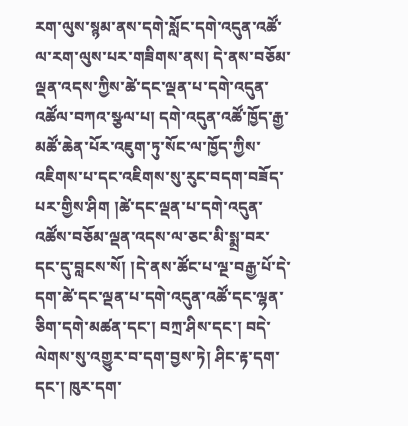རག་ལུས་སྙམ་ནས་དགེ་སློང་དགེ་འདུན་འཚོ་ལ་རག་ལུས་པར་གཟིགས་ནས། དེ་ནས་བཅོམ་ལྡན་འདས་ཀྱིས་ཚེ་དང་ལྡན་པ་དགེ་འདུན་འཚོལ་བཀའ་སྩལ་པ། དགེ་འདུན་འཚོ་ཁྱོད་རྒྱ་མཚོ་ཆེན་པོར་འཇུག་ཏུ་སོང་ལ་ཁྱོད་ཀྱིས་འཇིགས་པ་དང་འཇིགས་སུ་རུང་བདག་བཟོད་པར་གྱིས་ཤིག །ཚེ་དང་ལྡན་པ་དགེ་འདུན་འཚོས་བཅོམ་ལྡན་འདས་ལ་ཅང་མི་སྨྲ་བར་དང་དུ་བླངས་སོ། །དེ་ནས་ཚོང་པ་ལྔ་བརྒྱ་པོ་དེ་དག་ཚེ་དང་ལྡན་པ་དགེ་འདུན་འཚོ་དང་ལྷན་ཅིག་དགེ་མཚན་དང་། བཀྲ་ཤིས་དང་། བདེ་ལེགས་སུ་འགྱུར་བ་དག་བྱས་ཏེ། ཤིང་རྟ་དག་དང་། ཁུར་དག་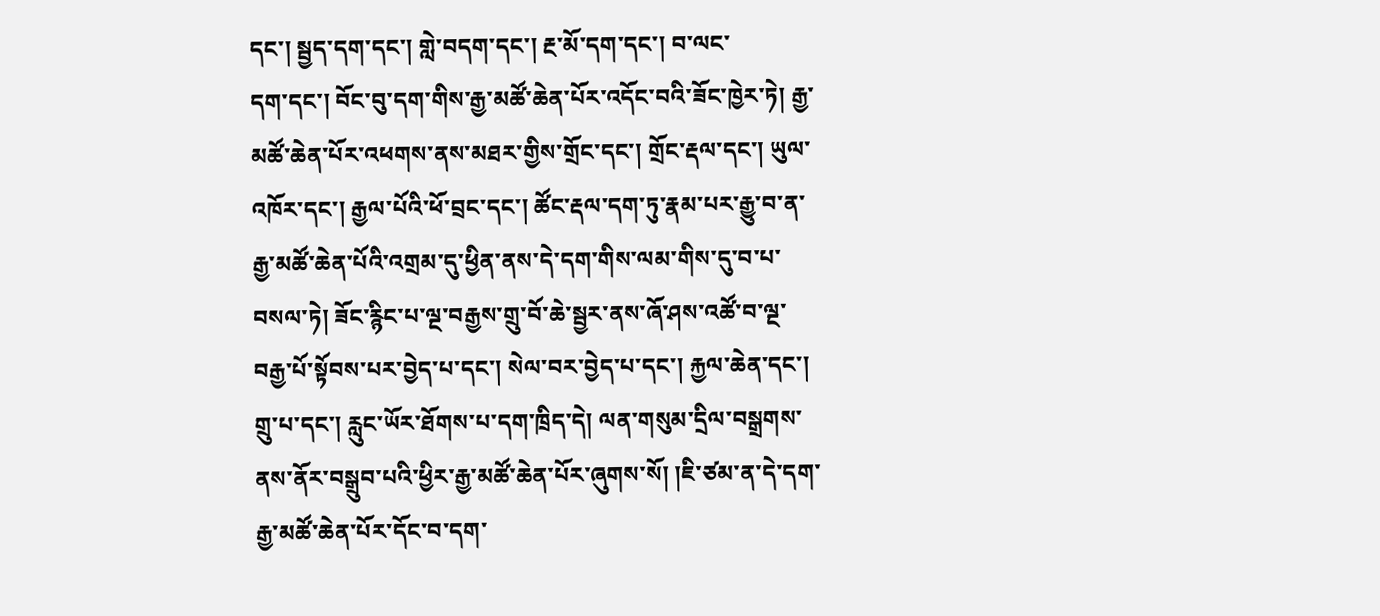དང་། སྦྱད་དག་དང་། གླེ་བདག་དང་། རྔ་མོ་དག་དང་། བ་ལང་
དག་དང་། བོང་བུ་དག་གིས་རྒྱ་མཚོ་ཆེན་པོར་འདོང་བའི་ཟོང་ཁྱེར་ཏེ། རྒྱ་མཚོ་ཆེན་པོར་འཕགས་ནས་མཐར་གྱིས་གྲོང་དང་། གྲོང་རྡལ་དང་། ཡུལ་འཁོར་དང་། རྒྱལ་པོའི་ཕོ་བྲང་དང་། ཚོང་རྡལ་དག་ཏུ་རྣམ་པར་རྒྱུ་བ་ན་རྒྱ་མཚོ་ཆེན་པོའི་འགྲམ་དུ་ཕྱིན་ནས་དེ་དག་གིས་ལམ་གིས་དུ་བ་པ་བསལ་ཏེ། ཟོང་རྙིང་པ་ལྔ་བརྒྱས་གྲུ་བོ་ཆེ་སྦྱར་ནས་ཞོ་ཤས་འཚོ་བ་ལྔ་བརྒྱ་པོ་སྟོབས་པར་བྱེད་པ་དང་། སེལ་བར་བྱེད་པ་དང་། རྐྱལ་ཆེན་དང་། གྲུ་པ་དང་། རླུང་ཡོར་ཐོགས་པ་དག་ཁྲིད་དེ། ལན་གསུམ་དྲིལ་བསྒྲགས་ནས་ནོར་བསྒྲུབ་པའི་ཕྱིར་རྒྱ་མཚོ་ཆེན་པོར་ཞུགས་སོ། །ཇི་ཙམ་ན་དེ་དག་རྒྱ་མཚོ་ཆེན་པོར་དོང་བ་དག་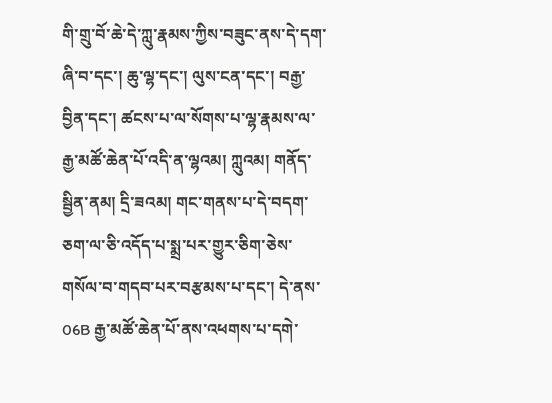གི་གྲུ་བོ་ཆེ་དེ་ཀླུ་རྣམས་ཀྱིས་བཟུང་ནས་དེ་དག་ཞི་བ་དང་། ཆུ་ལྷ་དང་། ལུས་ངན་དང་། བརྒྱ་བྱིན་དང་། ཚངས་པ་ལ་སོགས་པ་ལྷ་རྣམས་ལ་རྒྱ་མཚོ་ཆེན་པོ་འདི་ན་ལྷའམ། ཀླུའམ། གནོད་སྦྱིན་ནམ། དྲི་ཟའམ། གང་གནས་པ་དེ་བདག་ཅག་ལ་ཅི་འདོད་པ་སྨྲ་པར་གྱུར་ཅིག་ཅེས་གསོལ་བ་གདབ་པར་བརྩམས་པ་དང་། དེ་ནས་06B རྒྱ་མཚོ་ཆེན་པོ་ནས་འཕགས་པ་དགེ་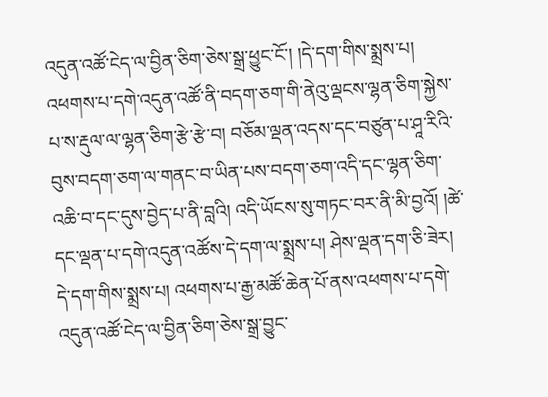འདུན་འཚོ་ངེད་ལ་བྱིན་ཅིག་ཅེས་སྒྲ་ཕྱུང་ངོ་། །དེ་དག་གིས་སྨྲས་པ། འཕགས་པ་དགེ་འདུན་འཚོ་ནི་བདག་ཅག་གི་ནེའུ་ལྡངས་ལྷན་ཅིག་སྐྱེས་པ་ས་རྡུལ་ལ་ལྷན་ཅིག་རྩེ་རྩེ་བ། བཅོམ་ལྡན་འདས་དང་བཙུན་པ་ཤཱ་རིའི་བུས་བདག་ཅག་ལ་གནང་བ་ཡིན་པས་བདག་ཅག་འདི་དང་ལྷན་ཅིག་འཆི་བ་དང་དུས་བྱེད་པ་ནི་བླའི། འདི་ཡོངས་སུ་གཏང་བར་ནི་མི་བྱའོ། །ཚེ་དང་ལྡན་པ་དགེ་འདུན་འཚོས་དེ་དག་ལ་སྨྲས་པ། ཤེས་ལྡན་དག་ཅི་ཟེར། དེ་དག་གིས་སྨྲས་པ། འཕགས་པ་རྒྱ་མཚོ་ཆེན་པོ་ནས་འཕགས་པ་དགེ་འདུན་འཚོ་ངེད་ལ་བྱིན་ཅིག་ཅེས་སྒྲ་བྱུང་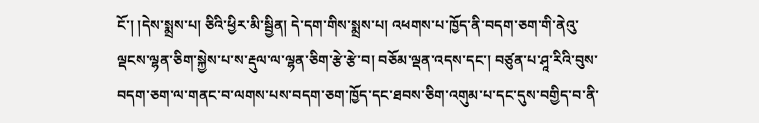ངོ་། །དེས་སྨྲས་པ། ཅིའི་ཕྱིར་མི་སྦྱིན། དེ་དག་གིས་སྨྲས་པ། འཕགས་པ་ཁྱོད་ནི་བདག་ཅག་གི་ནེའུ་ལྡངས་ལྷན་ཅིག་སྐྱེས་པ་ས་རྡུལ་ལ་ལྷན་ཅིག་རྩེ་རྩེ་བ། བཅོམ་ལྡན་འདས་དང་། བཙུན་པ་ཤཱ་རིའི་བུས་བདག་ཅག་ལ་གནང་བ་ལགས་པས་བདག་ཅག་ཁྱོད་དང་ཐབས་ཅིག་འགུམ་པ་དང་དུས་བགྱིད་བ་ནི་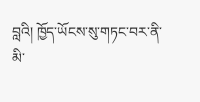བླའི། ཁྱོད་ཡོངས་སུ་གཏང་བར་ནི་
མི་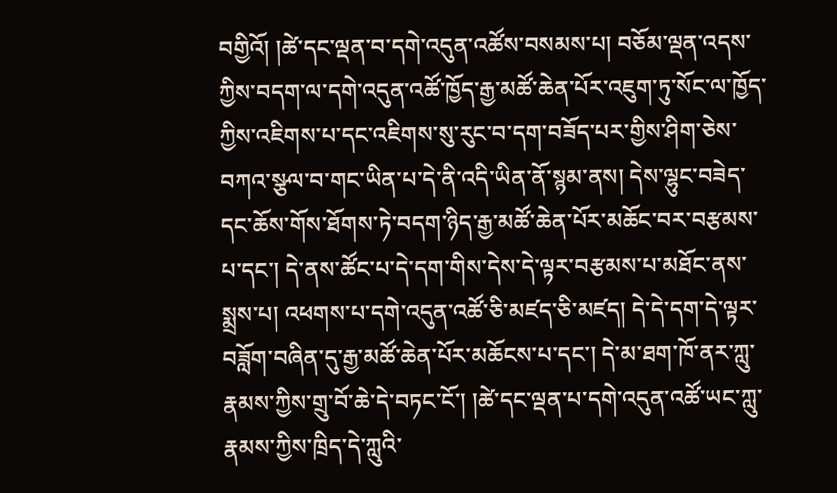བགྱིའོ། །ཚེ་དང་ལྡན་བ་དགེ་འདུན་འཚོས་བསམས་པ། བཅོམ་ལྡན་འདས་ཀྱིས་བདག་ལ་དགེ་འདུན་འཚོ་ཁྱོད་རྒྱ་མཚོ་ཆེན་པོར་འཇུག་ཏུ་སོང་ལ་ཁྱོད་ཀྱིས་འཇིགས་པ་དང་འཇིགས་སུ་རུང་བ་དག་བཟོད་པར་གྱིས་ཤིག་ཅེས་བཀའ་སྩལ་བ་གང་ཡིན་པ་དེ་ནི་འདི་ཡིན་ནོ་སྙམ་ནས། དེས་ལྷུང་བཟེད་དང་ཆོས་གོས་ཐོགས་ཏེ་བདག་ཉིད་རྒྱ་མཚོ་ཆེན་པོར་མཆོང་བར་བརྩམས་པ་དང་། དེ་ནས་ཚོང་པ་དེ་དག་གིས་དེས་དེ་ལྟར་བརྩམས་པ་མཐོང་ནས་སྨྲས་པ། འཕགས་པ་དགེ་འདུན་འཚོ་ཅི་མཛད་ཅི་མཛད། དེ་དེ་དག་དེ་ལྟར་བཟློག་བཞིན་དུ་རྒྱ་མཚོ་ཆེན་པོར་མཆོངས་པ་དང་། དེ་མ་ཐག་ཁོ་ནར་ཀླུ་རྣམས་ཀྱིས་གྲུ་བོ་ཆེ་དེ་བཏང་ངོ་། །ཚེ་དང་ལྡན་པ་དགེ་འདུན་འཚོ་ཡང་ཀླུ་རྣམས་ཀྱིས་ཁྲིད་དེ་ཀླུའི་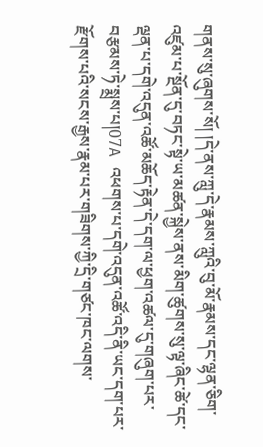གནས་སུ་ཞུགས་སོ། །དེ་ནས་ཀླུ་དེ་རྣམས་ཀླུའི་བུ་མོ་རྣམས་དང་ལྷན་ཅིག་འཛུམ་པ་སྔོན་དུ་བཏང་སྟེ་ཡ་མཚན་སྐྱེས་ནས་མིག་ཚུགས་སུ་ལྟ་ཞིང་ཚེ་དང་ལྡན་པ་དགེ་འདུན་འཚོ་མཆོད་རྟེན་དེ་དག་ལ་ཕྱག་འཚལ་དུ་གཞུག་པར་བརྩམས་ཏེ་སྨྲས་པ།07A འཕགས་པ་དགེ་འདུན་འཚོ་འདི་ནི་ཡང་དག་པར་རྫོགས་པའི་སངས་རྒྱས་རྣམ་པར་གཟིགས་ཀྱི་དྲི་གཙང་ཁང་ལགས་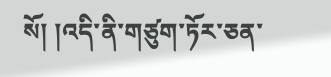སོ། །འདི་ནི་གཙུག་ཏོར་ཅན་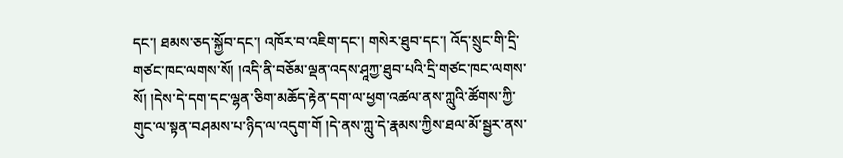དང་། ཐམས་ཅད་སྐྱོབ་དང་། འཁོར་བ་འཇིག་དང་། གསེར་ཐུབ་དང་། འོད་སྲུང་གི་དྲི་གཙང་ཁང་ལགས་སོ། །འདི་ནི་བཅོམ་ལྡན་འདས་ཤཱཀྱ་ཐུབ་པའི་དྲི་གཙང་ཁང་ལགས་སོ། །དེས་དེ་དག་དང་ལྷན་ཅིག་མཆོད་རྟེན་དག་ལ་ཕྱག་འཚལ་ནས་ཀླུའི་ཚོགས་ཀྱི་གུང་ལ་སྟན་བཤམས་པ་ཉིད་ལ་འདུག་གོ །དེ་ནས་ཀླུ་དེ་རྣམས་ཀྱིས་ཐལ་མོ་སྦྱར་ནས་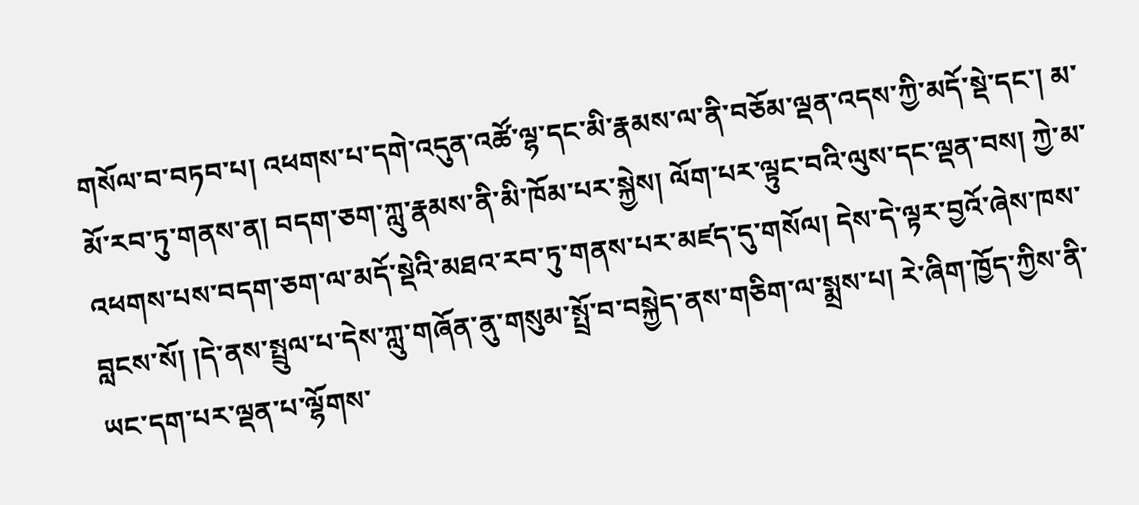གསོལ་བ་བཏབ་པ། འཕགས་པ་དགེ་འདུན་འཚོ་ལྷ་དང་མི་རྣམས་ལ་ནི་བཅོམ་ལྡན་འདས་ཀྱི་མདོ་སྡེ་དང་། མ་མོ་རབ་ཏུ་གནས་ན། བདག་ཅག་ཀླུ་རྣམས་ནི་མི་ཁོམ་པར་སྐྱེས། ལོག་པར་ལྟུང་བའི་ལུས་དང་ལྡན་བས། ཀྱེ་མ་འཕགས་པས་བདག་ཅག་ལ་མདོ་སྡེའི་མཐའ་རབ་ཏུ་གནས་པར་མཛད་དུ་གསོལ། དེས་དེ་ལྟར་བྱའོ་ཞེས་ཁས་བླངས་སོ། །དེ་ནས་སྤྲུལ་པ་དེས་ཀླུ་གཞོན་ནུ་གསུམ་སྤྲོ་བ་བསྐྱེད་ནས་གཅིག་ལ་སྨྲས་པ། རེ་ཞིག་ཁྱོད་ཀྱིས་ནི་
ཡང་དག་པར་ལྡན་པ་ལྷོགས་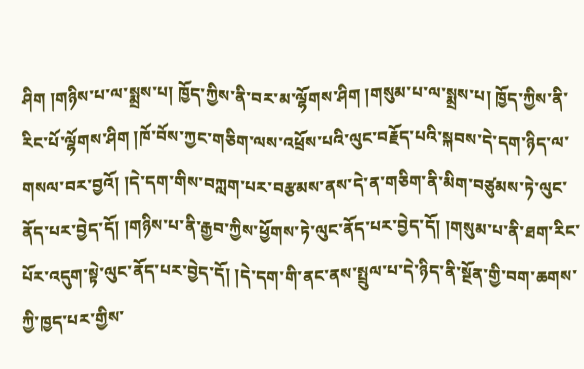ཤིག །གཉིས་པ་ལ་སྨྲས་པ། ཁྱོད་ཀྱིས་ནི་བར་མ་ལྷོགས་ཤིག །གསུམ་པ་ལ་སྨྲས་པ། ཁྱོད་ཀྱིས་ནི་རིང་པོ་ལྷོགས་ཤིག །ཁོ་བོས་ཀྱང་གཅིག་ལས་འཕྲོས་པའི་ལུང་བརྗོད་པའི་སྐབས་དེ་དག་ཉིད་ལ་གསལ་བར་བྱའོ། །དེ་དག་གིས་བཀླག་པར་བརྩམས་ནས་དེ་ན་གཅིག་ནི་མིག་བཙུམས་ཏེ་ལུང་ནོད་པར་བྱེད་དོ། །གཉིས་པ་ནི་རྒྱབ་ཀྱིས་ཕྱོགས་ཏེ་ལུང་ནོད་པར་བྱེད་དོ། །གསུམ་པ་ནི་ཐག་རིང་པོར་འདུག་སྟེ་ལུང་ནོད་པར་བྱེད་དོ། །དེ་དག་གི་ནང་ནས་སྤྲུལ་པ་དེ་ཉིད་ནི་སྔོན་གྱི་བག་ཆགས་ཀྱི་ཁྱད་པར་གྱིས་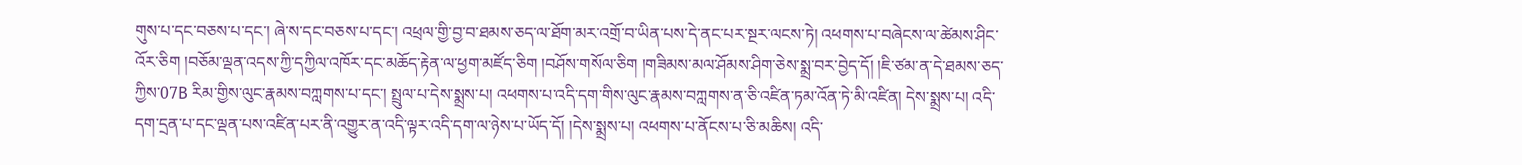གུས་པ་དང་བཅས་པ་དང་། ཞེ་ས་དང་བཅས་པ་དང་། འཕྲལ་གྱི་བྱ་བ་ཐམས་ཅད་ལ་ཐོག་མར་འགྲོ་བ་ཡིན་པས་དེ་ནང་པར་སྔར་ལངས་ཏེ། འཕགས་པ་བཞེངས་ལ་ཚེམས་ཤིང་འོར་ཅིག །བཅོམ་ལྡན་འདས་ཀྱི་དཀྱིལ་འཁོར་དང་མཆོད་རྟེན་ལ་ཕྱག་མཛོད་ཅིག །བཤོས་གསོལ་ཅིག །གཟིམས་མལ་ཤོམས་ཤིག་ཅེས་སྨྲ་བར་བྱེད་དོ། །ཇི་ཙམ་ན་དེ་ཐམས་ཅད་ཀྱིས་07B རིམ་གྱིས་ལུང་རྣམས་བཀླགས་པ་དང་། སྤྲུལ་པ་དེས་སྨྲས་པ། འཕགས་པ་འདི་དག་གིས་ལུང་རྣམས་བཀླགས་ན་ཅི་འཛིན་ཏམ་འོན་ཏེ་མི་འཛིན། དེས་སྨྲས་པ། འདི་དག་དྲན་པ་དང་ལྡན་པས་འཛིན་པར་ནི་འགྱུར་ན་འདི་ལྟར་འདི་དག་ལ་ཉེས་པ་ཡོད་དོ། །དེས་སྨྲས་པ། འཕགས་པ་ནོངས་པ་ཅི་མཆིས། འདི་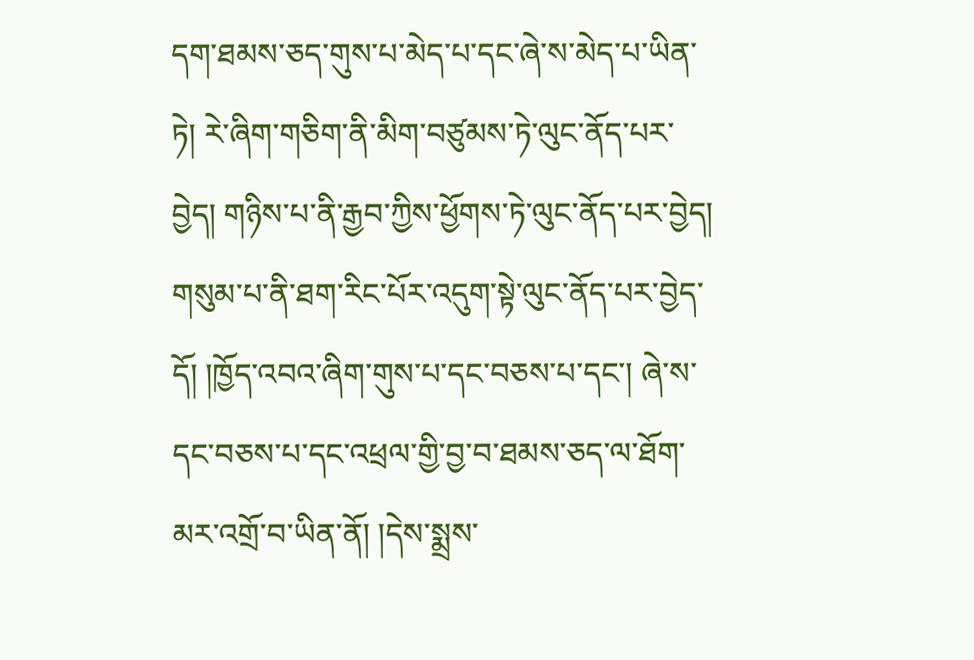དག་ཐམས་ཅད་གུས་པ་མེད་པ་དང་ཞེ་ས་མེད་པ་ཡིན་ཏེ། རེ་ཞིག་གཅིག་ནི་མིག་བཙུམས་ཏེ་ལུང་ནོད་པར་བྱེད། གཉིས་པ་ནི་རྒྱབ་ཀྱིས་ཕྱོགས་ཏེ་ལུང་ནོད་པར་བྱེད། གསུམ་པ་ནི་ཐག་རིང་པོར་འདུག་སྟེ་ལུང་ནོད་པར་བྱེད་དོ། །ཁྱོད་འབའ་ཞིག་གུས་པ་དང་བཅས་པ་དང་། ཞེ་ས་དང་བཅས་པ་དང་འཕྲལ་གྱི་བྱ་བ་ཐམས་ཅད་ལ་ཐོག་མར་འགྲོ་བ་ཡིན་ནོ། །དེས་སྨྲས་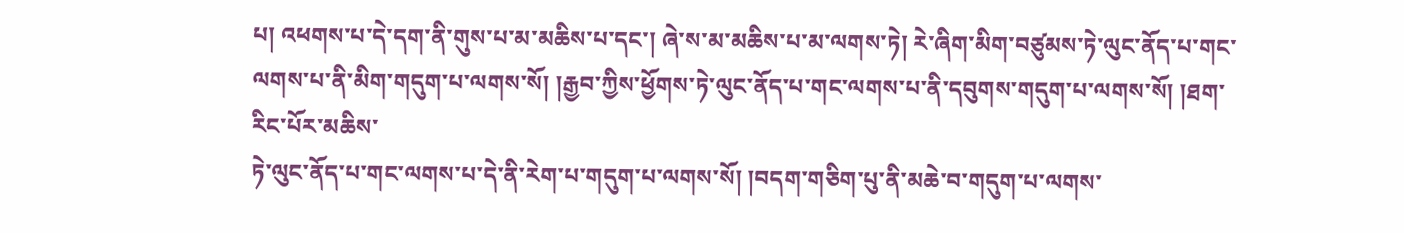པ། འཕགས་པ་དེ་དག་ནི་གུས་པ་མ་མཆིས་པ་དང་། ཞེ་ས་མ་མཆིས་པ་མ་ལགས་ཏེ། རེ་ཞིག་མིག་བཙུམས་ཏེ་ལུང་ནོད་པ་གང་ལགས་པ་ནི་མིག་གདུག་པ་ལགས་སོ། །རྒྱབ་ཀྱིས་ཕྱོགས་ཏེ་ལུང་ནོད་པ་གང་ལགས་པ་ནི་དབུགས་གདུག་པ་ལགས་སོ། །ཐག་རིང་པོར་མཆིས་
ཏེ་ལུང་ནོད་པ་གང་ལགས་པ་དེ་ནི་རེག་པ་གདུག་པ་ལགས་སོ། །བདག་གཅིག་པུ་ནི་མཆེ་བ་གདུག་པ་ལགས་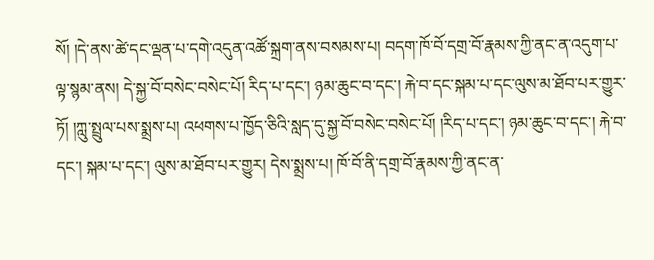སོ། །དེ་ནས་ཚེ་དང་ལྡན་པ་དགེ་འདུན་འཚོ་སྐྲག་ནས་བསམས་པ། བདག་ཁོ་བོ་དགྲ་བོ་རྣམས་ཀྱི་ནང་ན་འདུག་པ་ལྟ་སྙམ་ནས། དེ་སྐྱ་བོ་བསེང་བསེང་པོ། རིད་པ་དང་། ཉམ་ཆུང་བ་དང་། རྐེ་བ་དང་སྐམ་པ་དང་ལུས་མ་ཐོབ་པར་གྱུར་ཏོ། །ཀླུ་སྤྲུལ་པས་སྨྲས་པ། འཕགས་པ་ཁྱོད་ཅིའི་སླད་དུ་སྐྱ་བོ་བསེང་བསེང་པོ། །རིད་པ་དང་། ཉམ་ཆུང་བ་དང་། རྐེ་བ་དང་། སྐམ་པ་དང་། ལུས་མ་ཐོབ་པར་གྱུར། དེས་སྨྲས་པ། ཁོ་བོ་ནི་དགྲ་བོ་རྣམས་ཀྱི་ནང་ན་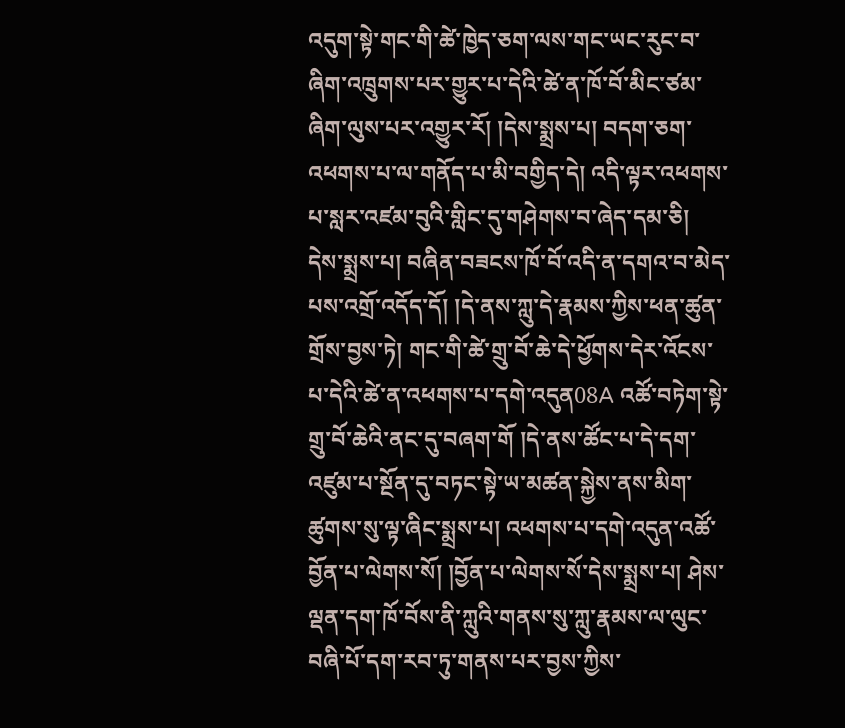འདུག་སྟེ་གང་གི་ཚེ་ཁྱེད་ཅག་ལས་གང་ཡང་རུང་བ་ཞིག་འཁྲུགས་པར་གྱུར་པ་དེའི་ཚེ་ན་ཁོ་བོ་མིང་ཙམ་ཞིག་ལུས་པར་འགྱུར་རོ། །དེས་སྨྲས་པ། བདག་ཅག་འཕགས་པ་ལ་གནོད་པ་མི་བགྱིད་དེ། འདི་ལྟར་འཕགས་པ་སླར་འཛམ་བུའི་གླིང་དུ་གཤེགས་བ་ཞེད་དམ་ཅི། དེས་སྨྲས་པ། བཞིན་བཟངས་ཁོ་བོ་འདི་ན་དགའ་བ་མེད་པས་འགྲོ་འདོད་དོ། །དེ་ནས་ཀླུ་དེ་རྣམས་ཀྱིས་ཕན་ཚུན་གྲོས་བྱས་ཏེ། གང་གི་ཚེ་གྲུ་བོ་ཆེ་དེ་ཕྱོགས་དེར་འོངས་པ་དེའི་ཚེ་ན་འཕགས་པ་དགེ་འདུན08A འཚོ་བཏེག་སྟེ་གྲུ་བོ་ཆེའི་ནང་དུ་བཞག་གོ །དེ་ནས་ཚོང་པ་དེ་དག་འཛུམ་པ་སྔོན་དུ་བཏང་སྟེ་ཡ་མཚན་སྐྱེས་ནས་མིག་ཚུགས་སུ་ལྟ་ཞིང་སྨྲས་པ། འཕགས་པ་དགེ་འདུན་འཚོ་བྱོན་པ་ལེགས་སོ། །བྱོན་པ་ལེགས་སོ་དེས་སྨྲས་པ། ཤེས་ལྡན་དག་ཁོ་བོས་ནི་ཀླུའི་གནས་སུ་ཀླུ་རྣམས་ལ་ལུང་བཞི་པོ་དག་རབ་ཏུ་གནས་པར་བྱས་ཀྱིས་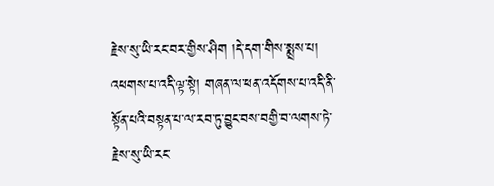རྗེས་སུ་ཡི་རང་བར་གྱིས་ཤིག །དེ་དག་གིས་སྨྲས་པ། འཕགས་པ་འདི་ལྟ་སྟེ། གཞན་ལ་ཕན་འདོགས་པ་འདི་ནི་སྟོན་པའི་བསྟན་པ་ལ་རབ་ཏུ་བྱུང་བས་བགྱི་བ་ལགས་ཏེ་རྗེས་སུ་ཡི་རང་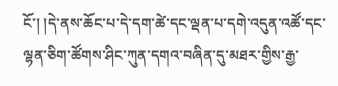ངོ་། །དེ་ནས་ཆོང་པ་དེ་དག་ཚེ་དང་ལྡན་པ་དགེ་འདུན་འཚོ་དང་ལྷན་ཅིག་ཚོགས་ཤིང་ཀུན་དགའ་བཞིན་དུ་མཐར་གྱིས་རྒྱ་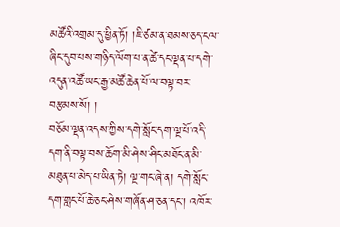མཚོའི་འགྲམ་དུ་ཕྱིན་ཏོ། །ཇི་ཙམ་ན་ཐམས་ཅད་ངལ་ཞིང་དུབ་པས་གཉིད་ལོག་པ་ན་ཚེ་དང་ལྡན་པ་དགེ་འདུན་འཚོ་ཡང་རྒྱ་མཚོ་ཆེན་པོ་ལ་བལྟ་བར་བརྩམས་སོ། །
བཅོམ་ལྡན་འདས་ཀྱིས་དགེ་སློང་དག་ལྔ་པོ་འདི་དག་ནི་བལྟ་བས་ཆོག་མི་ཤེས་ཤིང་མཐོང་ན་མི་མཐུན་པ་མེད་པ་ཡིན་ཏེ། ལྔ་གང་ཞེ་ན། དགེ་སློང་དག་གླང་པོ་ཆེ་ཅང་ཤེས་གཞོན་ཤ་ཅན་དང་། འཁོར་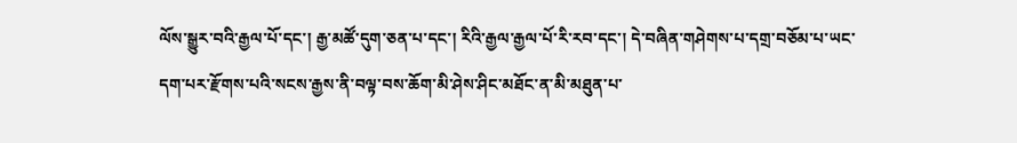ལོས་སྒྱུར་བའི་རྒྱལ་པོ་དང་། རྒྱ་མཚོ་དུག་ཅན་པ་དང་། རིའི་རྒྱལ་རྒྱལ་པོ་རི་རབ་དང་། དེ་བཞིན་གཤེགས་པ་དགྲ་བཅོམ་པ་ཡང་དག་པར་རྫོགས་པའི་སངས་རྒྱས་ནི་བལྟ་བས་ཆོག་མི་ཤེས་ཤིང་མཐོང་ན་མི་མཐུན་པ་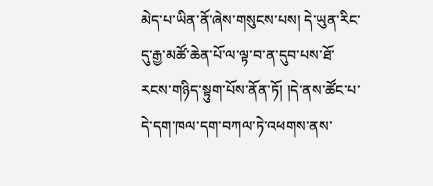མེད་པ་ཡིན་ནོ་ཞེས་གསུངས་པས། དེ་ཡུན་རིང་དུ་རྒྱ་མཚོ་ཆེན་པོ་ལ་ལྟ་བ་ན་དུབ་པས་ཐོ་རངས་གཉིད་སྟུག་པོས་ནོན་ཏོ། །དེ་ནས་ཚོང་པ་དེ་དག་ཁལ་དག་བཀལ་ཏེ་འཕགས་ནས་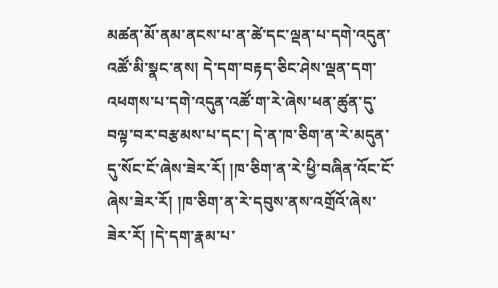མཚན་མོ་ནམ་ནངས་པ་ན་ཚེ་དང་ལྡན་པ་དགེ་འདུན་འཚོ་མི་སྣང་ནས། དེ་དག་བརྟད་ཅིང་ཤེས་ལྡན་དག་འཕགས་པ་དགེ་འདུན་འཚོ་ག་རེ་ཞེས་ཕན་ཚུན་དུ་བལྟ་བར་བརྩམས་པ་དང་། དེ་ན་ཁ་ཅིག་ན་རེ་མདུན་དུ་སོང་ངོ་ཞེས་ཟེར་རོ། །ཁ་ཅིག་ན་རེ་ཕྱི་བཞིན་འོང་ངོ་ཞེས་ཟེར་རོ། །ཁ་ཅིག་ན་རེ་དབུས་ནས་འགྲོའོ་ཞེས་ཟེར་རོ། །དེ་དག་རྣམ་པ་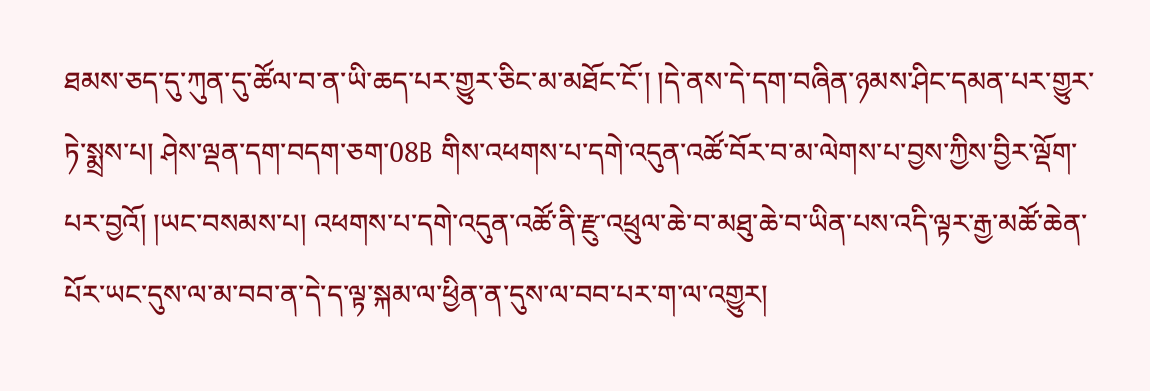ཐམས་ཅད་དུ་ཀུན་དུ་ཚོལ་བ་ན་ཡི་ཆད་པར་གྱུར་ཅིང་མ་མཐོང་ངོ་། །དེ་ནས་དེ་དག་བཞིན་ཉམས་ཤིང་དམན་པར་གྱུར་ཏེ་སྨྲས་པ། ཤེས་ལྡན་དག་བདག་ཅག་08B གིས་འཕགས་པ་དགེ་འདུན་འཚོ་བོར་བ་མ་ལེགས་པ་བྱས་ཀྱིས་བྱིར་ལྡོག་པར་བྱའོ། །ཡང་བསམས་པ། འཕགས་པ་དགེ་འདུན་འཚོ་ནི་རྫུ་འཕྲུལ་ཆེ་བ་མཐུ་ཆེ་བ་ཡིན་པས་འདི་ལྟར་རྒྱ་མཚོ་ཆེན་པོར་ཡང་དུས་ལ་མ་བབ་ན་དེ་ད་ལྟ་སྐམ་ལ་ཕྱིན་ན་དུས་ལ་བབ་པར་ག་ལ་འགྱུར།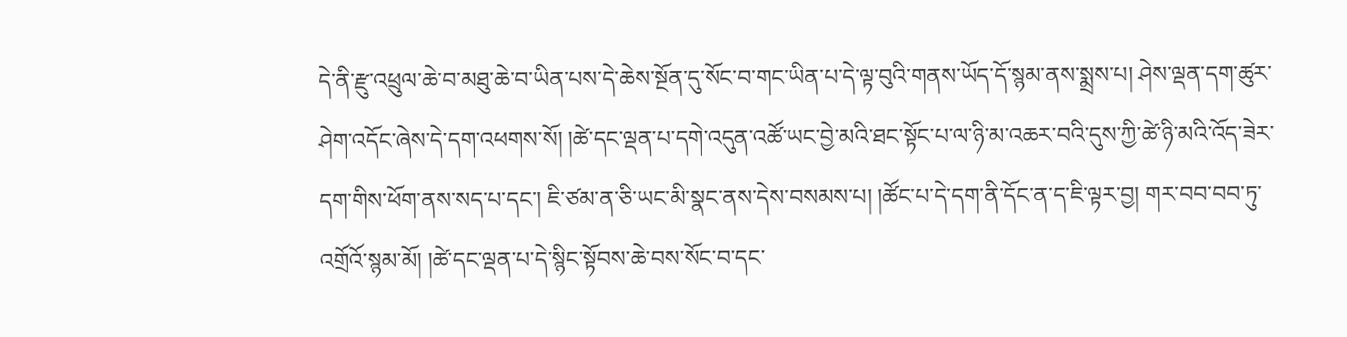དེ་ནི་རྫུ་འཕྲུལ་ཆེ་བ་མཐུ་ཆེ་བ་ཡིན་པས་དེ་ཆེས་སྔོན་དུ་སོང་བ་གང་ཡིན་པ་དེ་ལྟ་བུའི་གནས་ཡོད་དོ་སྙམ་ནས་སྨྲས་པ། ཤེས་ལྡན་དག་ཚུར་ཤེག་འདོང་ཞེས་དེ་དག་འཕགས་སོ། །ཚེ་དང་ལྡན་པ་དགེ་འདུན་འཚོ་ཡང་བྱེ་མའི་ཐང་སྟོང་པ་ལ་ཉི་མ་འཆར་བའི་དུས་ཀྱི་ཚེ་ཉི་མའི་འོད་ཟེར་དག་གིས་ཕོག་ནས་སད་པ་དང་། ཇི་ཙམ་ན་ཅི་ཡང་མི་སྣང་ནས་དེས་བསམས་པ། །ཚོང་པ་དེ་དག་ནི་དོང་ན་ད་ཇི་ལྟར་བྱ། གར་བབ་བབ་ཏུ་འགྲོའོ་སྙམ་མོ། །ཚེ་དང་ལྡན་པ་དེ་སྙིང་སྟོབས་ཆེ་བས་སོང་བ་དང་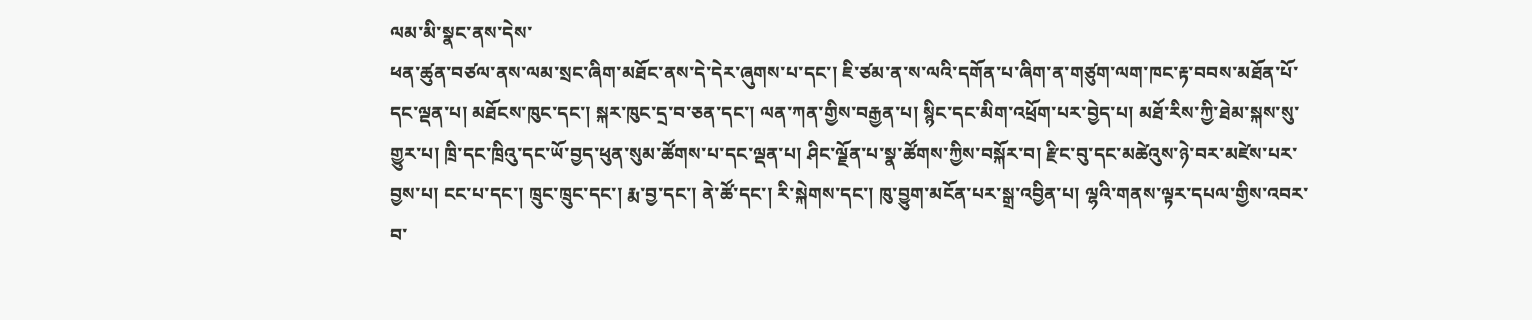ལམ་མི་སྣང་ནས་དེས་
ཕན་ཚུན་བཙལ་ནས་ལམ་སྲང་ཞིག་མཐོང་ནས་དེ་དེར་ཞུགས་པ་དང་། ཇི་ཙམ་ན་ས་ལའི་དགོན་པ་ཞིག་ན་གཙུག་ལག་ཁང་རྟ་བབས་མཐོན་པོ་དང་ལྡན་པ། མཐོངས་ཁུང་དང་། སྐར་ཁུང་དྲ་བ་ཅན་དང་། ལན་ཀན་གྱིས་བརྒྱན་པ། སྙིང་དང་མིག་འཕྲོག་པར་བྱེད་པ། མཐོ་རིས་ཀྱི་ཐེམ་སྐས་སུ་གྱུར་པ། ཁྲི་དང་ཁྲིའུ་དང་ཡོ་བྱད་ཕུན་སུམ་ཚོགས་པ་དང་ལྡན་པ། ཤིང་ལྗོན་པ་སྣ་ཚོགས་ཀྱིས་བསྐོར་བ། རྫིང་བུ་དང་མཚེའུས་ཉེ་བར་མཛེས་པར་བྱས་པ། ངང་པ་དང་། ཁྲུང་ཁྲུང་དང་། རྨ་བྱ་དང་། ནེ་ཚོ་དང་། རི་སྐེགས་དང་། ཁུ་བྱུག་མངོན་པར་སྒྲ་འབྱིན་པ། ལྷའི་གནས་ལྟར་དཔལ་གྱིས་འབར་བ་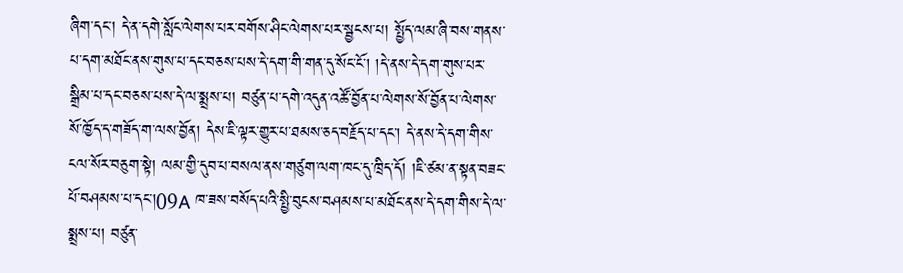ཞིག་དང་། དེ་ན་དགེ་སློང་ལེགས་པར་བགོས་ཤིང་ལེགས་པར་སྦྱངས་པ། སྤྱོད་ལམ་ཞི་བས་གནས་པ་དག་མཐོང་ནས་གུས་པ་དང་བཅས་པས་དེ་དག་གི་གན་དུ་སོང་ངོ་། །དེ་ནས་དེ་དག་གུས་པར་སྒྲིམ་པ་དང་བཅས་པས་དེ་ལ་སྨྲས་པ། བཙུན་པ་དགེ་འདུན་འཚོ་བྱོན་པ་ལེགས་སོ་བྱོན་པ་ལེགས་སོ་ཁྱོད་ད་གཟོད་ག་ལས་བྱོན། དེས་ཇི་ལྟར་གྱུར་པ་ཐམས་ཅད་བརྗོད་པ་དང་། དེ་ནས་དེ་དག་གིས་ངལ་སོར་བཅུག་སྟེ། ལམ་གྱི་དུབ་པ་བསལ་ནས་གཙུག་ལག་ཁང་དུ་ཁྲིད་དོ། །ཇི་ཙམ་ན་སྟན་བཟང་པོ་བཤམས་པ་དང་།09A ཁ་ཟས་བསོད་པའི་སྤྱི་བུངས་བཤམས་པ་མཐོང་ནས་དེ་དག་གིས་དེ་ལ་སྨྲས་པ། བཙུན་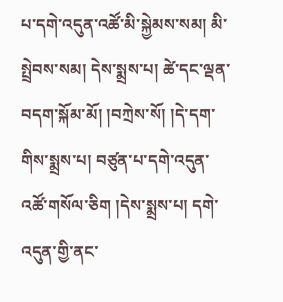པ་དགེ་འདུན་འཚོ་མི་སྐྱེམས་སམ། མི་སྤྲེབས་སམ། དེས་སྨྲས་པ། ཚེ་དང་ལྡན་བདག་སྐོམ་མོ། །བཀྲེས་སོ། །དེ་དག་གིས་སྨྲས་པ། བཙུན་པ་དགེ་འདུན་འཚོ་གསོལ་ཅིག །དེས་སྨྲས་པ། དགེ་འདུན་གྱི་ནང་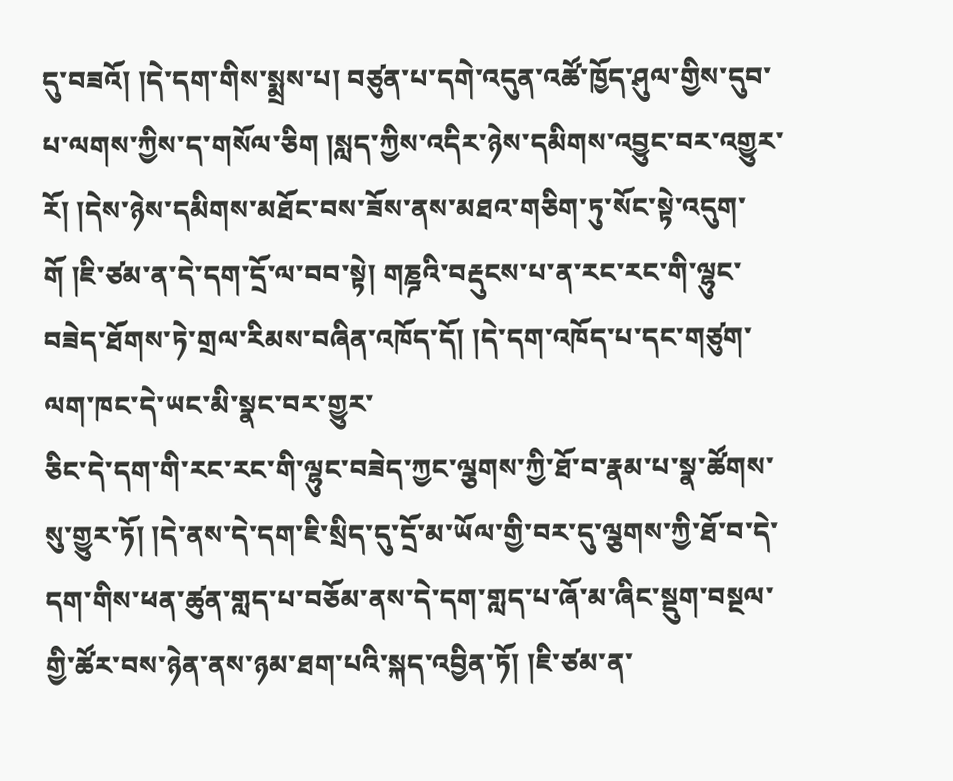དུ་བཟའོ། །དེ་དག་གིས་སྨྲས་པ། བཙུན་པ་དགེ་འདུན་འཚོ་ཁྱོད་ཤུལ་གྱིས་དུབ་པ་ལགས་ཀྱིས་ད་གསོལ་ཅིག །སླད་ཀྱིས་འདིར་ཉེས་དམིགས་འབྱུང་བར་འགྱུར་རོ། །དེས་ཉེས་དམིགས་མཐོང་བས་ཟོས་ནས་མཐའ་གཅིག་ཏུ་སོང་སྟེ་འདུག་གོ །ཇི་ཙམ་ན་དེ་དག་དྲོ་ལ་བབ་སྟེ། གཎྜའི་བརྡུངས་པ་ན་རང་རང་གི་ལྷུང་བཟེད་ཐོགས་ཏེ་གྲལ་རིམས་བཞིན་འཁོད་དོ། །དེ་དག་འཁོད་པ་དང་གཙུག་ལག་ཁང་དེ་ཡང་མི་སྣང་བར་གྱུར་
ཅིང་དེ་དག་གི་རང་རང་གི་ལྷུང་བཟེད་ཀྱང་ལྕགས་ཀྱི་ཐོ་བ་རྣམ་པ་སྣ་ཚོགས་སུ་གྱུར་ཏོ། །དེ་ནས་དེ་དག་ཇི་སྲིད་དུ་དྲོ་མ་ཡོལ་གྱི་བར་དུ་ལྕགས་ཀྱི་ཐོ་བ་དེ་དག་གིས་ཕན་ཚུན་གླད་པ་བཅོམ་ནས་དེ་དག་གླད་པ་ཞོ་མ་ཞིང་སྡུག་བསྔལ་གྱི་ཚོར་བས་ཉེན་ནས་ཉམ་ཐག་པའི་སྐད་འབྱིན་ཏོ། །ཇི་ཙམ་ན་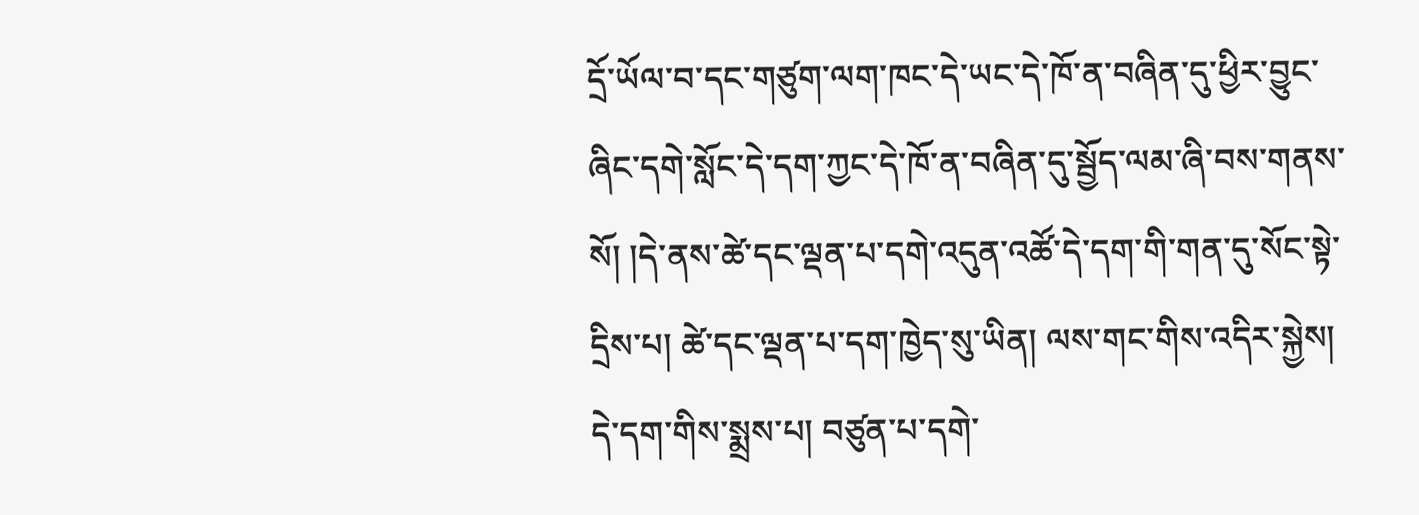དྲོ་ཡོལ་བ་དང་གཙུག་ལག་ཁང་དེ་ཡང་དེ་ཁོ་ན་བཞིན་དུ་ཕྱིར་བྱུང་ཞིང་དགེ་སློང་དེ་དག་ཀྱང་དེ་ཁོ་ན་བཞིན་དུ་སྦྱོད་ལམ་ཞི་བས་གནས་སོ། །དེ་ནས་ཚེ་དང་ལྡན་པ་དགེ་འདུན་འཚོ་དེ་དག་གི་གན་དུ་སོང་སྟེ་དྲིས་པ། ཚེ་དང་ལྡན་པ་དག་ཁྱེད་སུ་ཡིན། ལས་གང་གིས་འདིར་སྐྱེས། དེ་དག་གིས་སྨྲས་པ། བཙུན་པ་དགེ་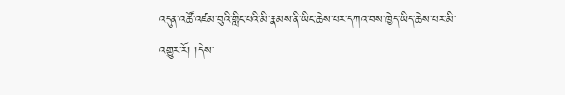འདུན་འཚོ་འཛམ་བུའི་གླིང་པའི་མི་རྣམས་ནི་ཡིང་ཆེས་པར་དཀའ་བས་ཁྱེད་ཡིད་ཆེས་པར་མི་འགྱུར་རོ། །དེས་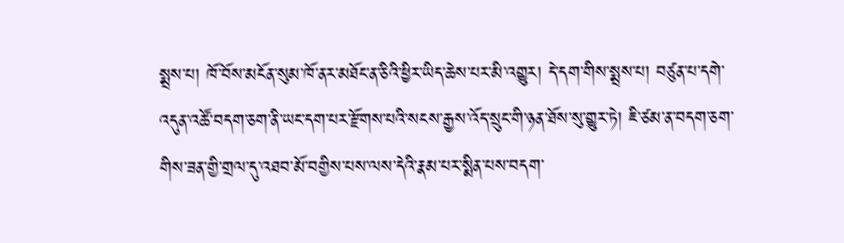སྨྲས་པ། ཁོ་བོས་མངོན་སུམ་ཁོ་ནར་མཐོང་ན་ཅིའི་ཕྱིར་ཡིད་ཆེས་པར་མི་འགྱུར། དེ་དག་གིས་སྨྲས་པ། བཙུན་པ་དགེ་འདུན་འཚོ་བདག་ཅག་ནི་ཡང་དག་པར་རྫོགས་པའི་སངས་རྒྱས་འོད་སྲུང་གི་ཉན་ཐོས་སུ་གྱུར་ཏེ། ཇི་ཙམ་ན་བདག་ཅག་གིས་ཟན་གྱི་གྲལ་དུ་འཐབ་མོ་བགྱིས་པས་ལས་དེའི་རྣམ་པར་སྨིན་པས་བདག་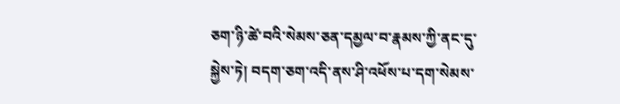ཅག་ཉི་ཚེ་བའི་སེམས་ཅན་དམྱལ་བ་རྣམས་ཀྱི་ནང་དུ་སྐྱེས་ཏེ། བདག་ཅག་འདི་ནས་ཤི་འཕོས་པ་དག་སེམས་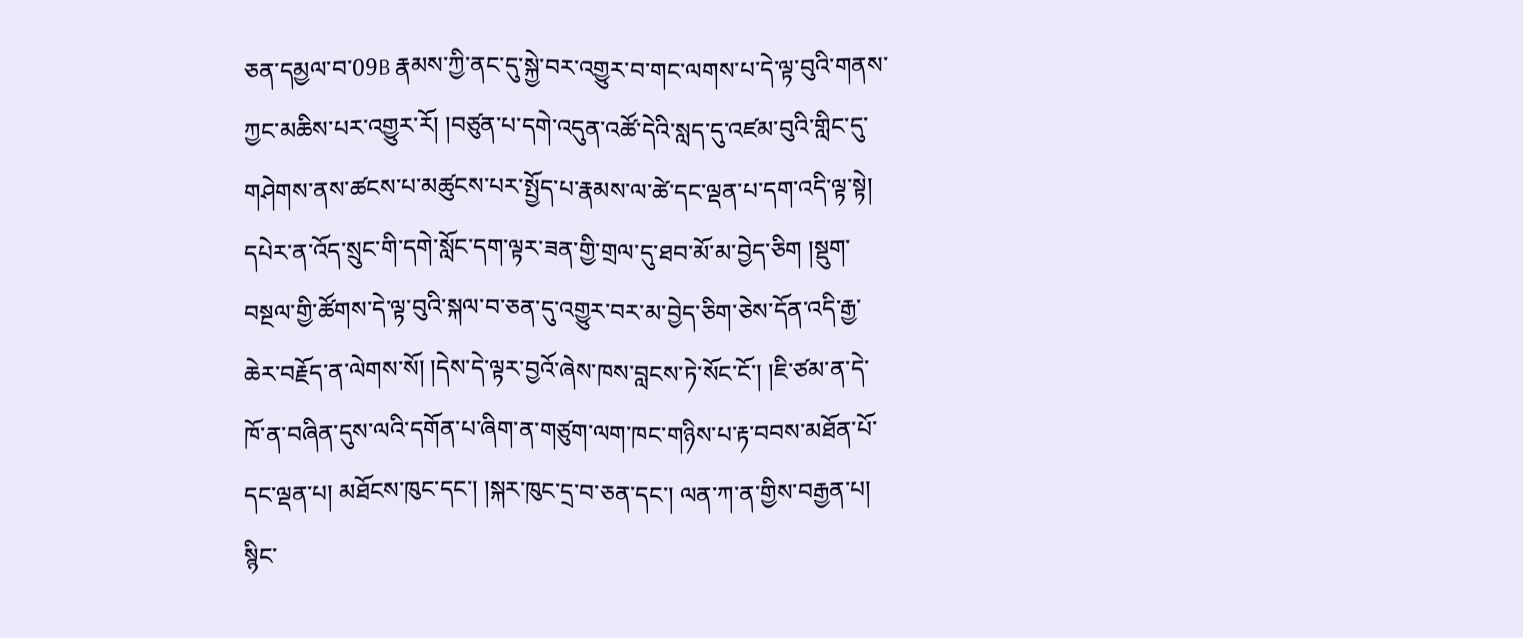ཅན་དམྱལ་བ་09B རྣམས་ཀྱི་ནང་དུ་སྐྱེ་བར་འགྱུར་བ་གང་ལགས་པ་དེ་ལྟ་བུའི་གནས་ཀྱང་མཆིས་པར་འགྱུར་རོ། །བཙུན་པ་དགེ་འདུན་འཚོ་དེའི་སླད་དུ་འཛམ་བུའི་གླིང་དུ་གཤེགས་ནས་ཚངས་པ་མཚུངས་པར་སྤྱོད་པ་རྣམས་ལ་ཚེ་དང་ལྡན་པ་དག་འདི་ལྟ་སྟེ། དཔེར་ན་འོད་སྲུང་གི་དགེ་སློང་དག་ལྟར་ཟན་གྱི་གྲལ་དུ་ཐབ་མོ་མ་བྱེད་ཅིག །སྡུག་བསྔལ་གྱི་ཚོགས་དེ་ལྟ་བུའི་སྐལ་བ་ཅན་དུ་འགྱུར་བར་མ་བྱེད་ཅིག་ཅེས་དོན་འདི་རྒྱ་ཆེར་བརྗོད་ན་ལེགས་སོ། །དེས་དེ་ལྟར་བྱའོ་ཞེས་ཁས་བླངས་ཏེ་སོང་ངོ་། །ཇི་ཙམ་ན་དེ་ཁོ་ན་བཞིན་དུས་ལའི་དགོན་པ་ཞིག་ན་གཙུག་ལག་ཁང་གཉིས་པ་རྟ་བབས་མཐོན་པོ་དང་ལྡན་པ། མཐོངས་ཁུང་དང་། །སྐར་ཁུང་དྲ་བ་ཅན་དང་། ལན་ཀ་ན་གྱིས་བརྒྱན་པ། སྙིང་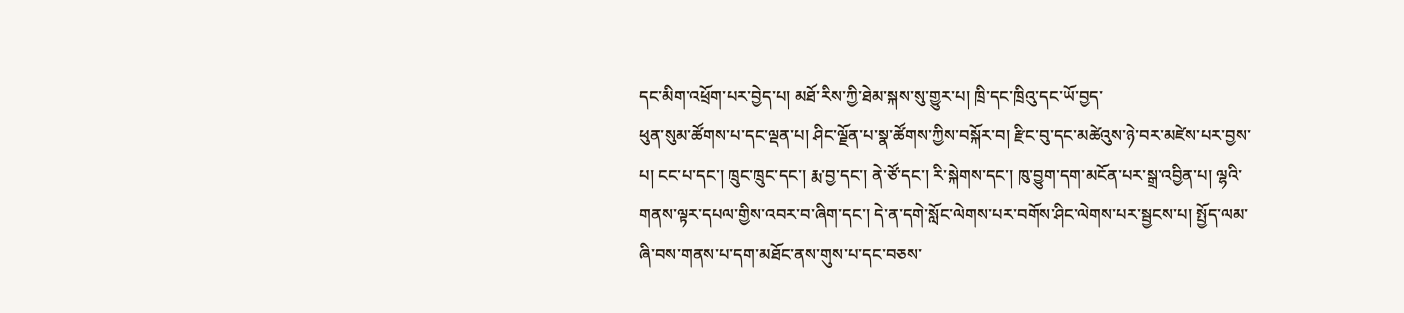དང་མིག་འཕྲོག་པར་བྱེད་པ། མཐོ་རིས་ཀྱི་ཐེམ་སྐས་སུ་གྱུར་པ། ཁྲི་དང་ཁྲིའུ་དང་ཡོ་བྱད་
ཕུན་སུམ་ཚོགས་པ་དང་ལྡན་པ། ཤིང་ལྗོན་པ་སྣ་ཚོགས་ཀྱིས་བསྐོར་བ། རྫིང་བུ་དང་མཚེའུས་ཉེ་བར་མཛེས་པར་བྱས་པ། ངང་པ་དང་། ཁྲུང་ཁྲུང་དང་། རྨ་བྱ་དང་། ནེ་ཙོ་དང་། རི་སྐེགས་དང་། ཁུ་བྱུག་དག་མངོན་པར་སྒྲ་འབྱིན་པ། ལྷའི་གནས་ལྟར་དཔལ་གྱིས་འབར་བ་ཞིག་དང་། དེ་ན་དགེ་སློང་ལེགས་པར་བགོས་ཤིང་ལེགས་པར་སྦྱངས་པ། སྤྱོད་ལམ་ཞི་བས་གནས་པ་དག་མཐོང་ནས་གུས་པ་དང་བཅས་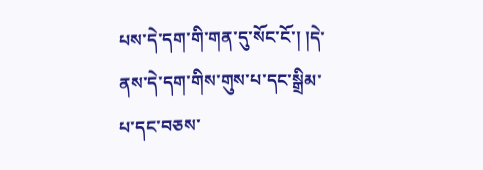པས་དེ་དག་གི་གན་དུ་སོང་ངོ་། །དེ་ནས་དེ་དག་གིས་གུས་པ་དང་སྒྲིམ་པ་དང་བཅས་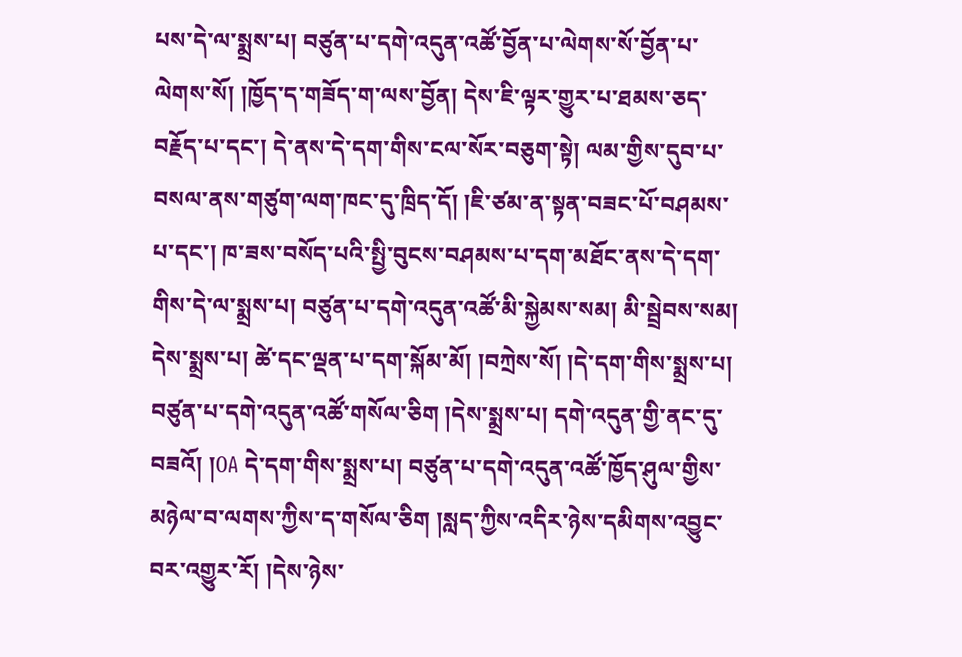པས་དེ་ལ་སྨྲས་པ། བཙུན་པ་དགེ་འདུན་འཚོ་བྱོན་པ་ལེགས་སོ་བྱོན་པ་ལེགས་སོ། །ཁྱོད་ད་གཟོད་ག་ལས་བྱོན། དེས་ཇི་ལྟར་གྱུར་པ་ཐམས་ཅད་བརྗོད་པ་དང་། དེ་ནས་དེ་དག་གིས་ངལ་སོར་བཅུག་སྟེ། ལམ་གྱིས་དུབ་པ་བསལ་ནས་གཙུག་ལག་ཁང་དུ་ཁྲིད་དོ། །ཇི་ཙམ་ན་སྟན་བཟང་པོ་བཤམས་པ་དང་། ཁ་ཟས་བསོད་པའི་སྤྱི་བུངས་བཤམས་པ་དག་མཐོང་ནས་དེ་དག་གིས་དེ་ལ་སྨྲས་པ། བཙུན་པ་དགེ་འདུན་འཚོ་མི་སྐྱེམས་སམ། མི་སྦྲེབས་སམ། དེས་སྨྲས་པ། ཚེ་དང་ལྡན་པ་དག་སྐོམ་མོ། །བཀྲེས་སོ། །དེ་དག་གིས་སྨྲས་པ། བཙུན་པ་དགེ་འདུན་འཚོ་གསོལ་ཅིག །དེས་སྨྲས་པ། དགེ་འདུན་གྱི་ནང་དུ་བཟའོ། །0A དེ་དག་གིས་སྨྲས་པ། བཙུན་པ་དགེ་འདུན་འཚོ་ཁྱོད་ཤུལ་གྱིས་མཉེལ་བ་ལགས་ཀྱིས་ད་གསོལ་ཅིག །སླད་ཀྱིས་འདིར་ཉེས་དམིགས་འབྱུང་བར་འགྱུར་རོ། །དེས་ཉེས་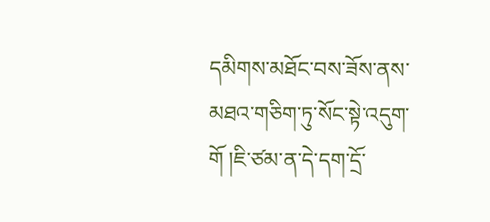དམིགས་མཐོང་བས་ཟོས་ནས་མཐའ་གཅིག་ཏུ་སོང་སྟེ་འདུག་གོ །ཇི་ཙམ་ན་དེ་དག་དྲོ་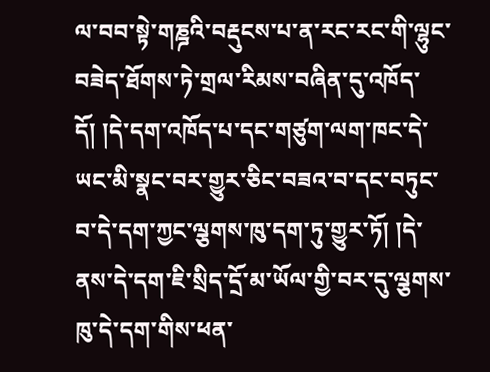ལ་བབ་སྟེ་གཎྜའི་བརྡུངས་པ་ན་རང་རང་གི་ལྷུང་བཟེད་ཐོགས་ཏེ་གྲལ་རིམས་བཞིན་དུ་འཁོད་དོ། །དེ་དག་འཁོད་པ་དང་གཙུག་ལག་ཁང་དེ་ཡང་མི་སྣང་བར་གྱུར་ཅིང་བཟའ་བ་དང་བཏུང་བ་དེ་དག་ཀྱང་ལྕགས་ཁུ་དག་ཏུ་གྱུར་ཏོ། །དེ་ནས་དེ་དག་ཇི་སྲིད་དྲོ་མ་ཡོལ་གྱི་བར་དུ་ལྕགས་ཁུ་དེ་དག་གིས་ཕན་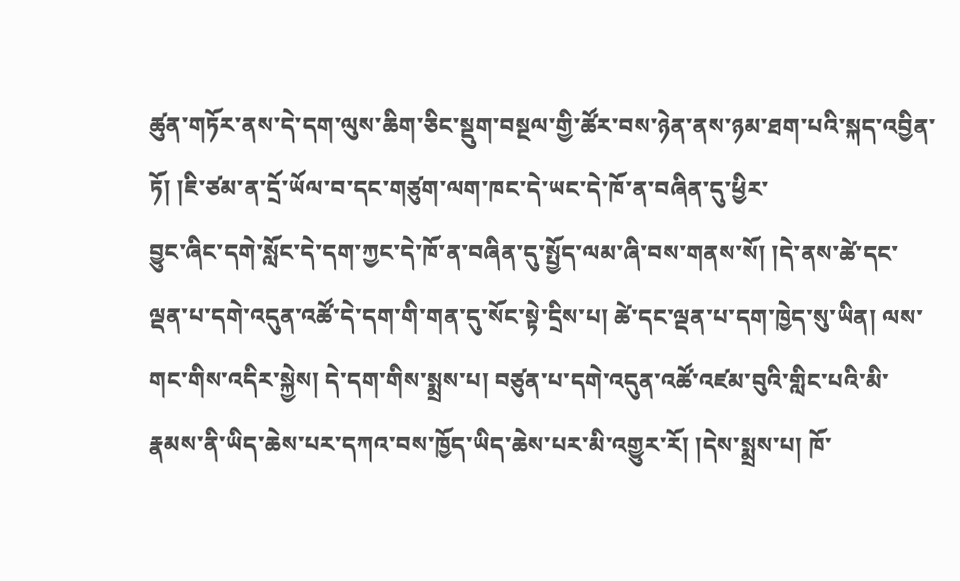ཚུན་གཏོར་ནས་དེ་དག་ལུས་ཆིག་ཅིང་སྡུག་བསྔལ་གྱི་ཚོར་བས་ཉེན་ནས་ཉམ་ཐག་པའི་སྐད་འབྱིན་ཏོ། །ཇི་ཙམ་ན་དྲོ་ཡོལ་བ་དང་གཙུག་ལག་ཁང་དེ་ཡང་དེ་ཁོ་ན་བཞིན་དུ་ཕྱིར་
བྱུང་ཞིང་དགེ་སློང་དེ་དག་ཀྱང་དེ་ཁོ་ན་བཞིན་དུ་སྤྱོད་ལམ་ཞི་བས་གནས་སོ། །དེ་ནས་ཚེ་དང་ལྡན་པ་དགེ་འདུན་འཚོ་དེ་དག་གི་གན་དུ་སོང་སྟེ་དྲིས་པ། ཚེ་དང་ལྡན་པ་དག་ཁྱེད་སུ་ཡིན། ལས་གང་གིས་འདིར་སྐྱེས། དེ་དག་གིས་སྨྲས་པ། བཙུན་པ་དགེ་འདུན་འཚོ་འཛམ་བུའི་གླིང་པའི་མི་རྣམས་ནི་ཡིད་ཆེས་པར་དཀའ་བས་ཁྱོད་ཡིད་ཆེས་པར་མི་འགྱུར་རོ། །དེས་སྨྲས་པ། ཁོ་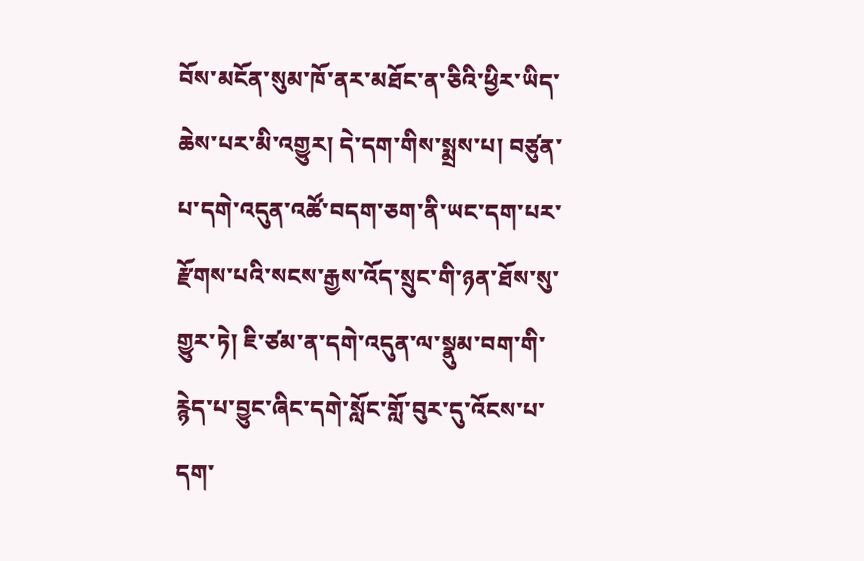བོས་མངོན་སུམ་ཁོ་ནར་མཐོང་ན་ཅིའི་ཕྱིར་ཡིད་ཆེས་པར་མི་འགྱུར། དེ་དག་གིས་སྨྲས་པ། བཙུན་པ་དགེ་འདུན་འཚོ་བདག་ཅག་ནི་ཡང་དག་པར་རྫོགས་པའི་སངས་རྒྱས་འོད་སྲུང་གི་ཉན་ཐོས་སུ་གྱུར་ཏེ། ཇི་ཙམ་ན་དགེ་འདུན་ལ་སྣུམ་བག་གི་རྙེད་པ་བྱུང་ཞིང་དགེ་སློང་གློ་བུར་དུ་འོངས་པ་དག་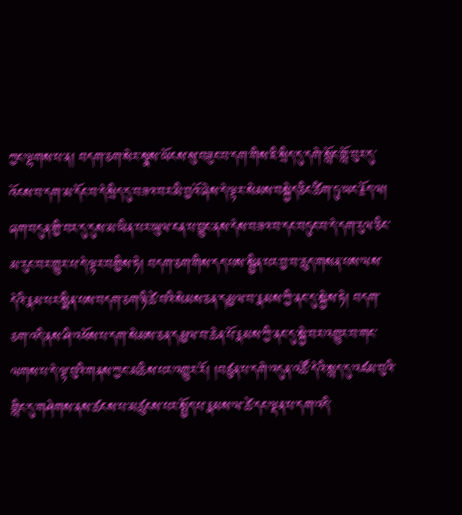ཀྱང་ལྷགས་པ་ན། བདག་ཅག་སེར་སྣས་ཡོངས་སུ་བཟུང་བ་དག་གིས་ཇི་སྲིད་དུ་དགེ་སློང་གློ་བུར་དུ་འོངས་བ་དག་མ་དོང་བ་དེ་སྲིད་དུ་བཟའ་བར་མི་བྱའོ་ཞེས་དེ་ལྟར་སེམས་བསྐྱེད་ཅིང་ཚིག་ཏུ་ཡང་རྗོད་ལ། ཞག་བདུན་གྱི་བར་དུ་དུས་མ་ཡིན་པར་ཡུལ་ངན་པ་བྱུང་ནས་དེས་བཟའ་བ་དང་བཏུང་བ་དེ་དག་རུལ་ཅིང་མ་རུང་བར་གྱུར་པ་དེ་ལྟར་བགྱིས་ཏེ། བདག་ཅག་གིས་དད་པས་སྦྱིན་པར་བྱ་བ་ཆུད་གསན་པས་ལས་དེའི་རྣམ་པར་སྨིན་པས་བདག་ཅག་ཉི་ཚེ་བའི་སེམས་ཅན་དམྱལ་བ་རྣམས་ཀྱི་ནང་དུ་སྐྱེས་ཏེ། བདག་ཅག་འདི་ནས་ཤི་འཕོས་པ་དག་སེམས་ཅན་དམྱལ་བ་ཆེན་པོ་རྣམས་ཀྱི་ནང་དུ་སྐྱེ་བར་འགྱུར་བ་གང་ལགས་པ་དེ་ལྟ་བུའི་གནས་ཀྱང་མཆིས་པར་འགྱུར་རོ། །བཙུན་པ་དགེ་འདུན་འཚོ་དེའི་སླད་དུ་འཛམ་བུའི་གླིང་དུ་གཤེགས་ནས་ཚངས་པ་མཚུངས་པར་སྤྱོད་པ་རྣམས་ལ་ཚེ་དང་ལྡན་པ་དག་འདི་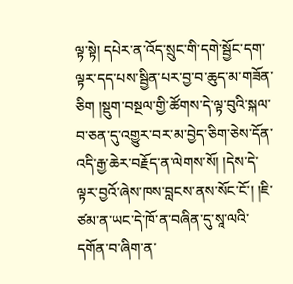ལྟ་སྟེ། དཔེར་ན་འོད་སྲུང་གི་དགེ་སྦྱོང་དག་ལྟར་དད་པས་སྦྱིན་པར་བྱ་བ་ཆུད་མ་གཟོན་ཅིག །སྡུག་བསྔལ་གྱི་ཚོགས་དེ་ལྟ་བུའི་སྐལ་བ་ཅན་དུ་འགྱུར་བར་མ་བྱེད་ཅིག་ཅེས་དོན་འདི་རྒྱ་ཆེར་བརྗོད་ན་ལེགས་སོ། །དེས་དེ་ལྟར་བྱའོ་ཞེས་ཁས་བླངས་ནས་སོང་ངོ་། །ཇི་ཙམ་ན་ཡང་དེ་ཁོ་ན་བཞིན་དུ་སཱ་ལའི་དགོན་བ་ཞིག་ན་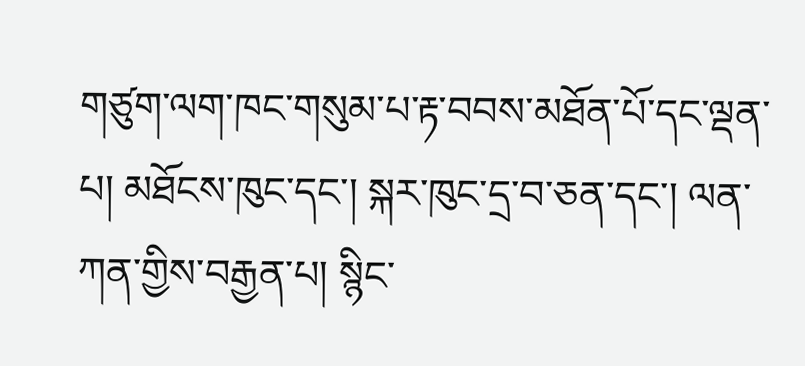གཙུག་ལག་ཁང་གསུམ་པ་རྟ་བབས་མཐོན་པོ་དང་ལྡན་པ། མཐོངས་ཁུང་དང་། སྐར་ཁུང་དྲ་བ་ཅན་དང་། ལན་ཀན་གྱིས་བརྒྱན་པ། སྙིང་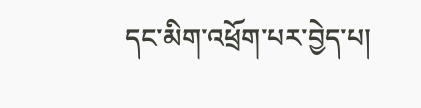དང་མིག་འཕྲོག་པར་བྱེད་པ།